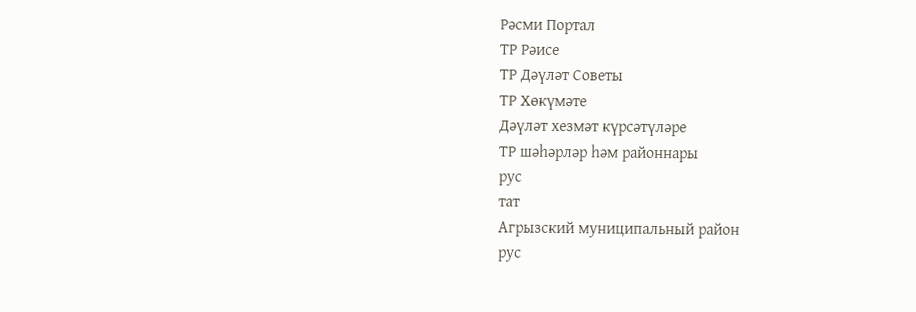Рәсми Портал
ТР Рәисе
ТР Дәүләт Советы
ТР Хөкүмәте
Дәүләт хезмәт күрсәтүләре
ТР шәһәрләр һәм районнары
рус
тат
Агрызский муниципальный район
рус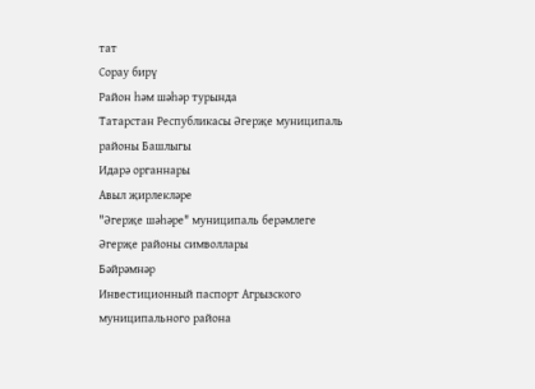тат
Сорау бирү
Район һәм шәһәр турында
Татарстан Республикасы Әгерҗе муниципаль районы Башлыгы
Идарә органнары
Авыл җирлекләре
"Әгерҗе шәһәре" муниципаль берәмлеге
Әгерҗе районы символлары
Бәйрәмнәр
Инвестиционный паспорт Агрызского муниципального района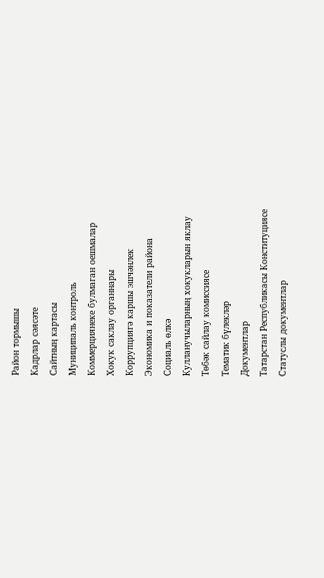Район тормышы
Кадрлар сәясәте
Сайтныӊ картасы
Муниципаль контроль
Коммерциянеке булмаган оешмалар
Хокук саклау органнары
Коррупциягә каршы эшчәнлек
Экономика и показатели района
Социаль өлкә
Кулланучыларның хокукларын яклау
Төбәк сайлау комиссиясе
Тематик бүлекләр
Документлар
Татарстан Республикасы Конституциясе
Статуслы документлар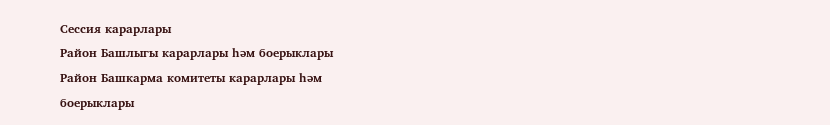Сессия карарлары
Район Башлыгы карарлары һәм боерыклары
Район Башкарма комитеты карарлары һәм боерыклары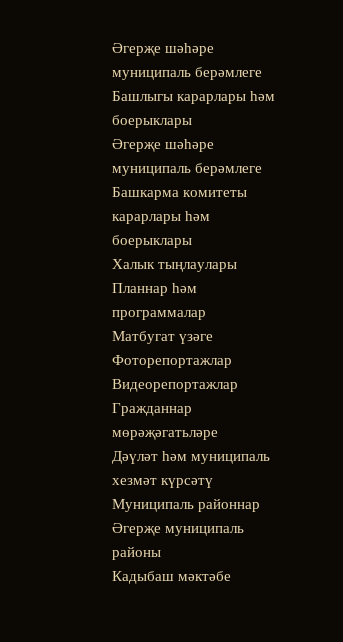Әгерҗе шәһәре муниципаль берәмлеге Башлыгы карарлары һәм боерыклары
Әгерҗе шәһәре муниципаль берәмлеге Башкарма комитеты карарлары һәм боерыклары
Халык тыңлаулары
Планнар һәм программалар
Матбугат үзәге
Фоторепортажлар
Видеорепортажлар
Гражданнар мөрәҗәгатьләре
Дәүләт һәм муниципаль хезмәт күрсәтү
Муниципаль районнар
Әгерҗе муниципаль районы
Кадыбаш мәктәбе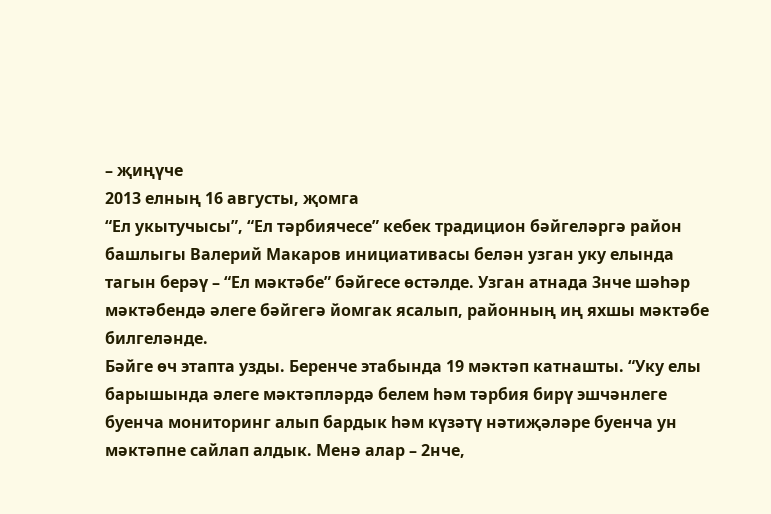– җиңүче
2013 елның 16 августы, җомга
“Ел укытучысы”, “Ел тәрбиячесе” кебек традицион бәйгеләргә район башлыгы Валерий Макаров инициативасы белән узган уку елында тагын берәү – “Ел мәктәбе” бәйгесе өстәлде. Узган атнада 3нче шәһәр мәктәбендә әлеге бәйгегә йомгак ясалып, районның иң яхшы мәктәбе билгеләнде.
Бәйге өч этапта узды. Беренче этабында 19 мәктәп катнашты. “Уку елы барышында әлеге мәктәпләрдә белем һәм тәрбия бирү эшчәнлеге буенча мониторинг алып бардык һәм күзәтү нәтиҗәләре буенча ун мәктәпне сайлап алдык. Менә алар – 2нче,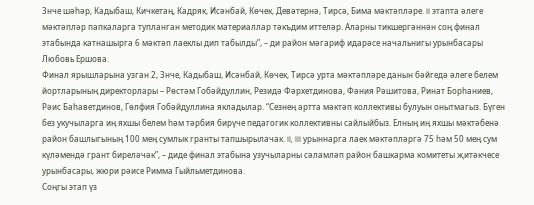3нче шәһәр, Кадыбаш, Кичкетаң, Кадряк, Исәнбай, Көчек, Девәтернә, Тирсә, Бима мәктәпләре. II этапта әлеге мәктәпләр папкаларга тупланган методик материаллар тәкъдим иттеләр. Аларны тикшергәннән соң финал этабында катнашырга 6 мәктәп лаеклы дип табылды”, – ди район мәгариф идарәсе начальнигы урынбасары Любовь Ершова.
Финал ярышларына узган 2, 3нче, Кадыбаш, Исәнбай, Көчек, Тирсә урта мәктәпләре данын бәйгедә әлеге белем йортларының директорлары – Рөстәм Гобәйдуллин, Резидә Фәрхетдинова, Фәния Рәшитова, Ринат Борһаниев, Рәис Баһаветдинов, Гөлфия Гобәйдуллина якладылар. “Сезнең артта мәктәп коллективы булуын онытмагыз. Бүген без укучыларга иң яхшы белем һәм тәрбия бирүче педагогик коллективны сайлыйбыз. Елның иң яхшы мәктәбенә район башлыгының 100 мең сумлык гранты тапшырылачак. II, III урыннарга лаек мәктәпләргә 75 һәм 50 мең сум күләмендә грант биреләчәк”, – диде финал этабына узучыларны сәламләп район башкарма комитеты җитәкчесе урынбасары, жюри рәисе Римма Гыйльметдинова.
Соңгы этап үз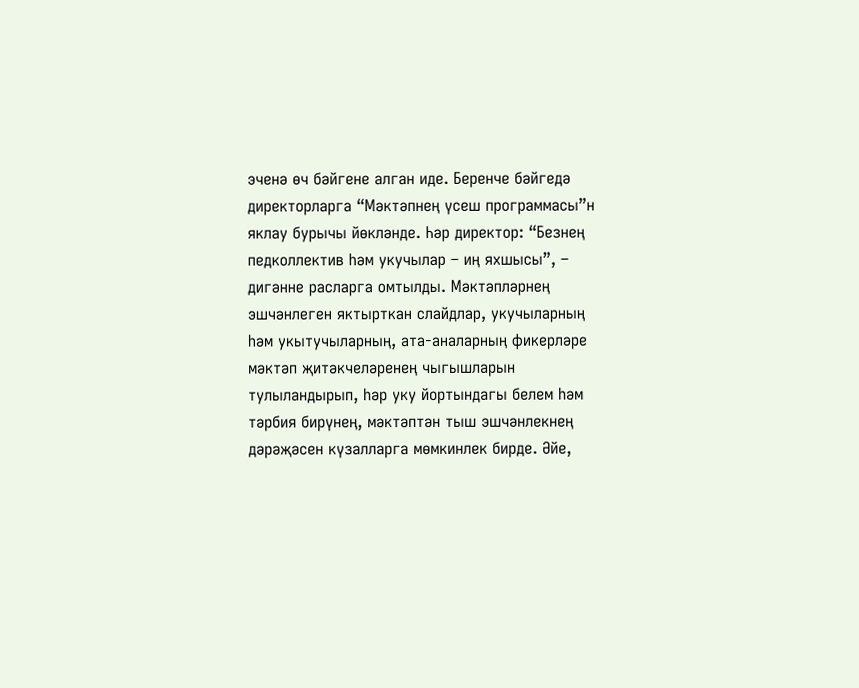эченә өч бәйгене алган иде. Беренче бәйгедә директорларга “Мәктәпнең үсеш программасы”н яклау бурычы йөкләнде. Һәр директор: “Безнең педколлектив һәм укучылар – иң яхшысы”, – дигәнне расларга омтылды. Мәктәпләрнең эшчәнлеген яктырткан слайдлар, укучыларның һәм укытучыларның, ата-аналарның фикерләре мәктәп җитәкчеләренең чыгышларын тулыландырып, һәр уку йортындагы белем һәм тәрбия бирүнең, мәктәптән тыш эшчәнлекнең дәрәҗәсен күзалларга мөмкинлек бирде. Әйе,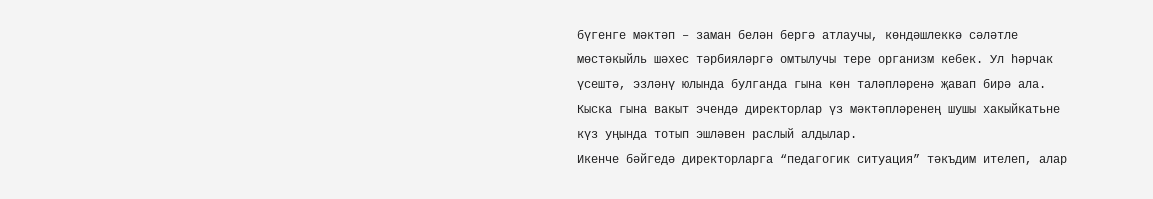бүгенге мәктәп – заман белән бергә атлаучы, көндәшлеккә сәләтле мөстәкыйль шәхес тәрбияләргә омтылучы тере организм кебек. Ул һәрчак үсештә, эзләнү юлында булганда гына көн таләпләренә җавап бирә ала. Кыска гына вакыт эчендә директорлар үз мәктәпләренең шушы хакыйкатьне күз уңында тотып эшләвен раслый алдылар.
Икенче бәйгедә директорларга “педагогик ситуация” тәкъдим ителеп, алар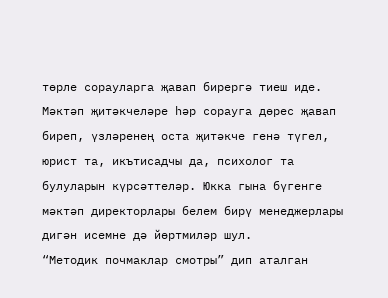төрле сорауларга җавап бирергә тиеш иде. Мәктәп җитәкчеләре һәр сорауга дөрес җавап биреп, үзләренең оста җитәкче генә түгел, юрист та, икътисадчы да, психолог та булуларын күрсәттеләр. Юкка гына бүгенге мәктәп директорлары белем бирү менеджерлары дигән исемне дә йөртмиләр шул.
“Методик почмаклар смотры” дип аталган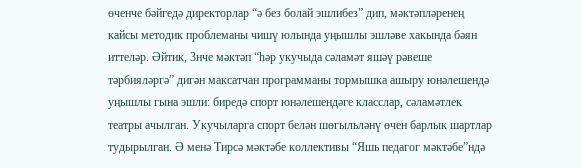өченче бәйгедә директорлар “ә без болай эшлибез” дип, мәктәпләренең кайсы методик проблеманы чишү юлында уңышлы эшләве хакында бәян иттеләр. Әйтик, 3нче мәктәп “һәр укучыда сәламәт яшәү рәвеше тәрбияләргә” дигән максатчан программаны тормышка ашыру юнәлешендә уңышлы гына эшли: биредә спорт юнәлешендәге класслар, сәламәтлек театры ачылган. Укучыларга спорт белән шөгыльләнү өчен барлык шартлар тудырылган. Ә менә Тирсә мәктәбе коллективы “Яшь педагог мәктәбе”ндә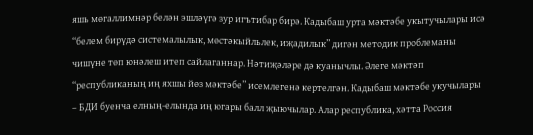яшь мөгаллимнәр белән эшләүгә зур игътибар бирә. Кадыбаш урта мәктәбе укытучылары исә “белем бирүдә системалылык, мөстәкыйльлек, иҗадилык” дигән методик проблеманы чишүне төп юнәлеш итеп сайлаганнар. Нәтиҗәләре дә куанычлы. Әлеге мәктәп “республиканың иң яхшы йөз мәктәбе” исемлегенә кертелгән. Кадыбаш мәктәбе укучылары – БДИ буенча елның-елында иң югары балл җыючылар. Алар республика, хәтта Россия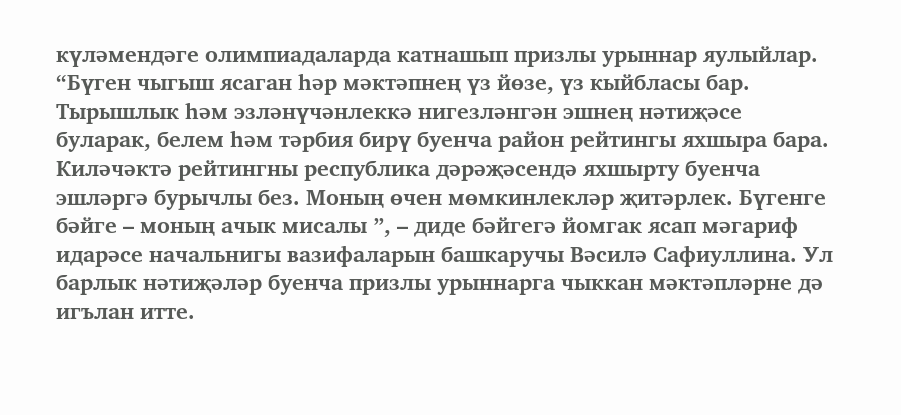күләмендәге олимпиадаларда катнашып призлы урыннар яулыйлар.
“Бүген чыгыш ясаган һәр мәктәпнең үз йөзе, үз кыйбласы бар. Тырышлык һәм эзләнүчәнлеккә нигезләнгән эшнең нәтиҗәсе буларак, белем һәм тәрбия бирү буенча район рейтингы яхшыра бара. Киләчәктә рейтингны республика дәрәҗәсендә яхшырту буенча эшләргә бурычлы без. Моның өчен мөмкинлекләр җитәрлек. Бүгенге бәйге – моның ачык мисалы ”, – диде бәйгегә йомгак ясап мәгариф идарәсе начальнигы вазифаларын башкаручы Вәсилә Сафиуллина. Ул барлык нәтиҗәләр буенча призлы урыннарга чыккан мәктәпләрне дә игълан итте.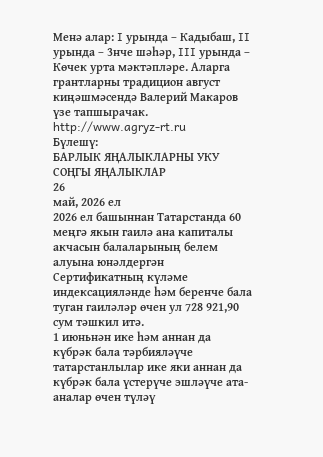Менә алар: I урында – Кадыбаш, II урында – 3нче шәһәр, III урында – Көчек урта мәктәпләре. Аларга грантларны традицион август киңәшмәсендә Валерий Макаров үзе тапшырачак.
http://www.agryz-rt.ru
Бүлешү:
БАРЛЫК ЯҢАЛЫКЛАРНЫ УКУ
СОҢГЫ ЯҢАЛЫКЛАР
26
май, 2026 ел
2026 ел башыннан Татарстанда 60 меңгә якын гаилә ана капиталы акчасын балаларының белем алуына юнәлдергән
Сертификатның күләме индексацияләнде һәм беренче бала туган гаиләләр өчен ул 728 921,90 сум тәшкил итә.
1 июньнән ике һәм аннан да күбрәк бала тәрбияләүче татарстанлылар ике яки аннан да күбрәк бала үстерүче эшләүче ата-аналар өчен түләү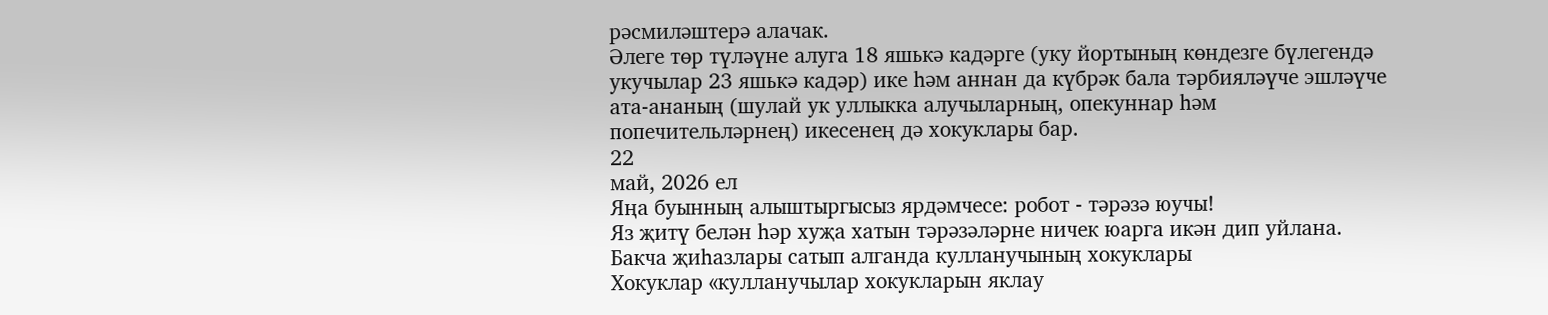рәсмиләштерә алачак.
Әлеге төр түләүне алуга 18 яшькә кадәрге (уку йортының көндезге бүлегендә укучылар 23 яшькә кадәр) ике һәм аннан да күбрәк бала тәрбияләүче эшләүче ата-ананың (шулай ук уллыкка алучыларның, опекуннар һәм попечительләрнең) икесенең дә хокуклары бар.
22
май, 2026 ел
Яңа буынның алыштыргысыз ярдәмчесе: робот - тәрәзә юучы!
Яз җитү белән һәр хуҗа хатын тәрәзәләрне ничек юарга икән дип уйлана.
Бакча җиһазлары сатып алганда кулланучының хокуклары
Хокуклар «кулланучылар хокукларын яклау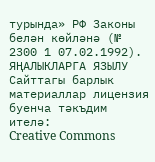турында» РФ Законы белән көйләнә (№ 2300 1 07.02.1992).
ЯҢАЛЫКЛАРГА ЯЗЫЛУ
Сайттагы барлык материаллар лицензия буенча тәкъдим ителә:
Creative Commons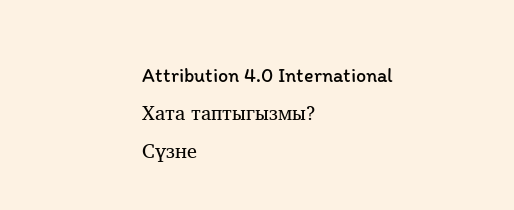Attribution 4.0 International
Хата таптыгызмы?
Сүзне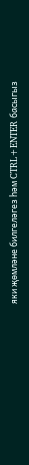яки җөмләне билгеләгез һәм CTRL+ENTER басыгыз